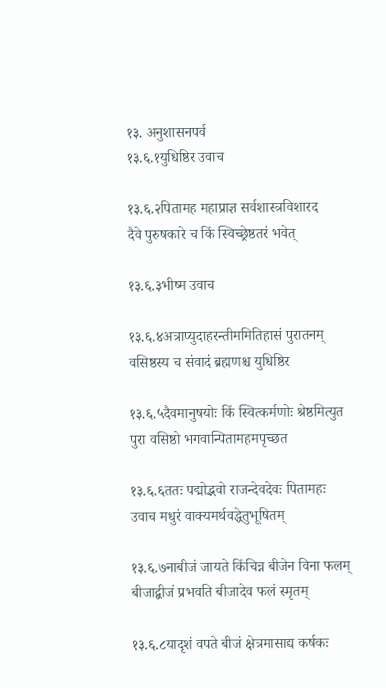१३. अनुशासनपर्व
१३.६.१युधिष्ठिर उवाच

१३.६.२पितामह महाप्राज्ञ सर्वशास्त्रविशारद
दैवे पुरुषकारे च किं स्विच्छ्रेष्ठतरं भवेत्

१३.६.३भीष्म उवाच

१३.६.४अत्राप्युदाहरन्तीममितिहासं पुरातनम्
वसिष्ठस्य च संवादं ब्रह्मणश्च युधिष्ठिर

१३.६.५दैवमानुषयोः किं स्वित्कर्मणोः श्रेष्ठमित्युत
पुरा वसिष्ठो भगवान्पितामहमपृच्छत

१३.६.६ततः पद्मोद्भवो राजन्देवदेवः पितामहः
उवाच मधुरं वाक्यमर्थवद्धेतुभूषितम्

१३.६.७नाबीजं जायते किंचिन्न बीजेन विना फलम्
बीजाद्बीजं प्रभवति बीजादेव फलं स्मृतम्

१३.६.८यादृशं वपते बीजं क्षेत्रमासाद्य कर्षकः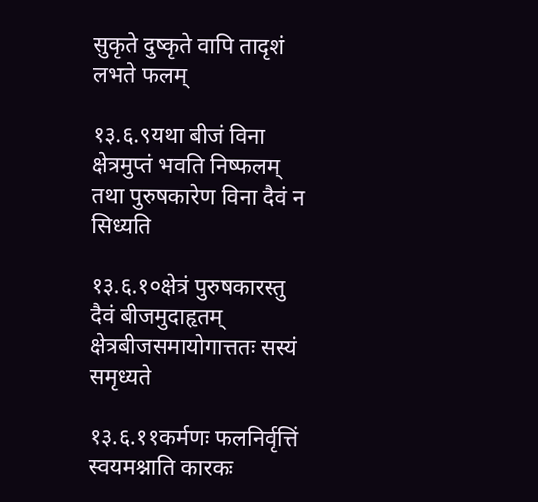सुकृते दुष्कृते वापि तादृशं लभते फलम्

१३.६.९यथा बीजं विना क्षेत्रमुप्तं भवति निष्फलम्
तथा पुरुषकारेण विना दैवं न सिध्यति

१३.६.१०क्षेत्रं पुरुषकारस्तु दैवं बीजमुदाहृतम्
क्षेत्रबीजसमायोगात्ततः सस्यं समृध्यते

१३.६.११कर्मणः फलनिर्वृत्तिं स्वयमश्नाति कारकः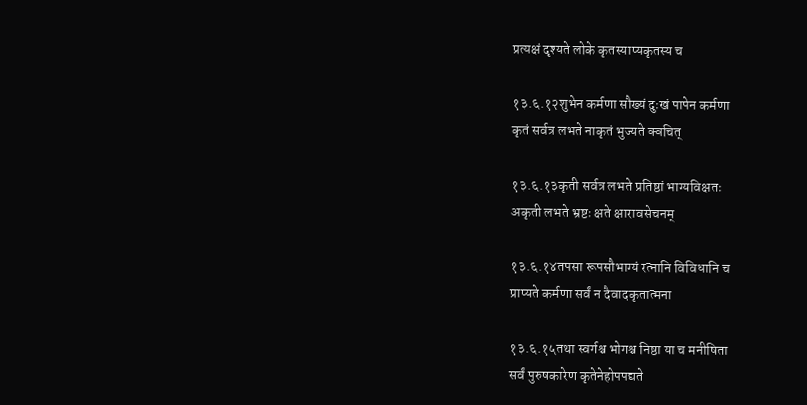प्रत्यक्षं दृश्यते लोके कृतस्याप्यकृतस्य च

१३.६.१२शुभेन कर्मणा सौख्यं दुःखं पापेन कर्मणा
कृतं सर्वत्र लभते नाकृतं भुज्यते क्वचित्

१३.६.१३कृती सर्वत्र लभते प्रतिष्ठां भाग्यविक्षतः
अकृती लभते भ्रष्टः क्षते क्षारावसेचनम्

१३.६.१४तपसा रूपसौभाग्यं रत्नानि विविधानि च
प्राप्यते कर्मणा सर्वं न दैवादकृतात्मना

१३.६.१५तथा स्वर्गश्च भोगश्च निष्ठा या च मनीषिता
सर्वं पुरुषकारेण कृतेनेहोपपद्यते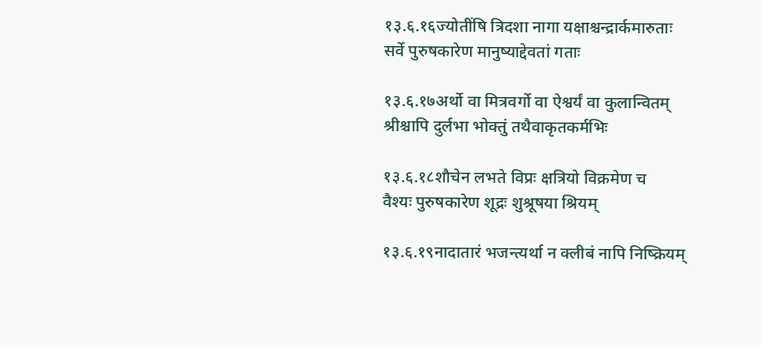१३.६.१६ज्योतींषि त्रिदशा नागा यक्षाश्चन्द्रार्कमारुताः
सर्वे पुरुषकारेण मानुष्याद्देवतां गताः

१३.६.१७अर्थो वा मित्रवर्गो वा ऐश्वर्यं वा कुलान्वितम्
श्रीश्चापि दुर्लभा भोक्तुं तथैवाकृतकर्मभिः

१३.६.१८शौचेन लभते विप्रः क्षत्रियो विक्रमेण च
वैश्यः पुरुषकारेण शूद्रः शुश्रूषया श्रियम्

१३.६.१९नादातारं भजन्त्यर्था न क्लीबं नापि निष्क्रियम्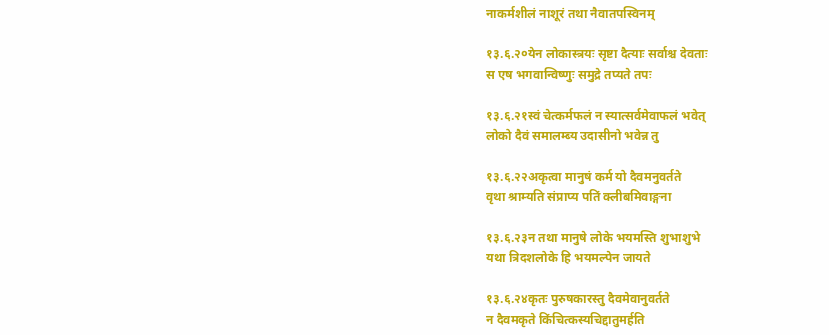नाकर्मशीलं नाशूरं तथा नैवातपस्विनम्

१३.६.२०येन लोकास्त्रयः सृष्टा दैत्याः सर्वाश्च देवताः
स एष भगवान्विष्णुः समुद्रे तप्यते तपः

१३.६.२१स्वं चेत्कर्मफलं न स्यात्सर्वमेवाफलं भवेत्
लोको दैवं समालम्ब्य उदासीनो भवेन्न तु

१३.६.२२अकृत्वा मानुषं कर्म यो दैवमनुवर्तते
वृथा श्राम्यति संप्राप्य पतिं क्लीबमिवाङ्गना

१३.६.२३न तथा मानुषे लोके भयमस्ति शुभाशुभे
यथा त्रिदशलोके हि भयमल्पेन जायते

१३.६.२४कृतः पुरुषकारस्तु दैवमेवानुवर्तते
न दैवमकृते किंचित्कस्यचिद्दातुमर्हति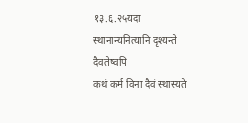१३.६.२५यदा स्थानान्यनित्यानि दृश्यन्ते दैवतेष्वपि
कथं कर्म विना दैवं स्थास्यते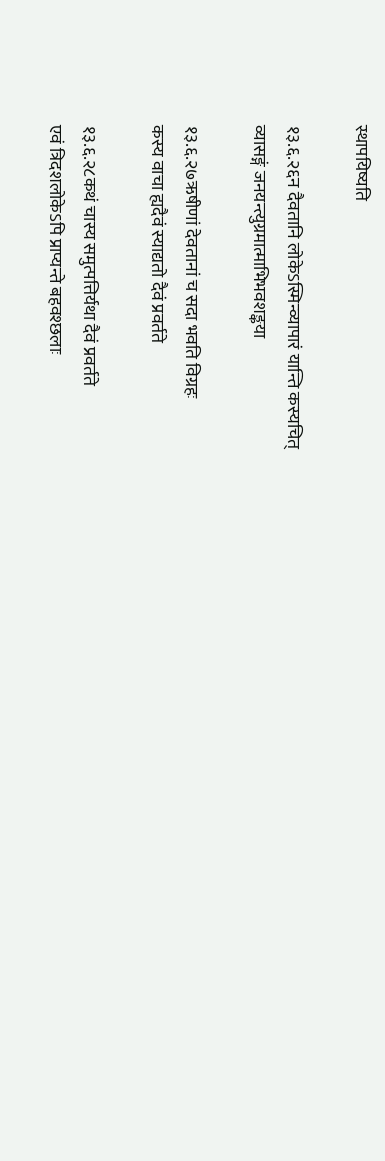स्थापयिष्यति

१३.६.२६न दैवतानि लोकेऽस्मिन्व्यापारं यान्ति कस्यचित्
व्यासङ्गं जनयन्त्युग्रमात्माभिभवशङ्कया

१३.६.२७ऋषीणां देवतानां च सदा भवति विग्रहः
कस्य वाचा ह्यदैवं स्याद्यतो दैवं प्रवर्तते

१३.६.२८कथं चास्य समुत्पत्तिर्यथा दैवं प्रवर्तते
एवं त्रिदशलोकेऽपि प्राप्यन्ते बहवश्छलाः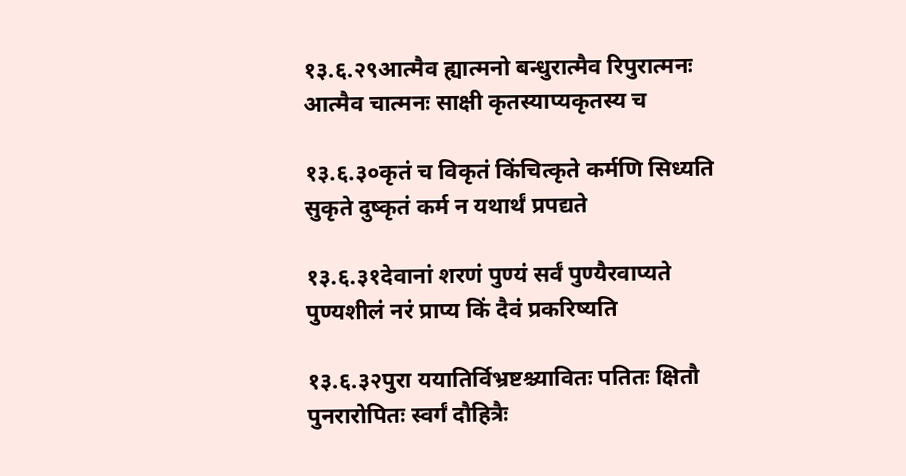१३.६.२९आत्मैव ह्यात्मनो बन्धुरात्मैव रिपुरात्मनः
आत्मैव चात्मनः साक्षी कृतस्याप्यकृतस्य च

१३.६.३०कृतं च विकृतं किंचित्कृते कर्मणि सिध्यति
सुकृते दुष्कृतं कर्म न यथार्थं प्रपद्यते

१३.६.३१देवानां शरणं पुण्यं सर्वं पुण्यैरवाप्यते
पुण्यशीलं नरं प्राप्य किं दैवं प्रकरिष्यति

१३.६.३२पुरा ययातिर्विभ्रष्टश्च्यावितः पतितः क्षितौ
पुनरारोपितः स्वर्गं दौहित्रैः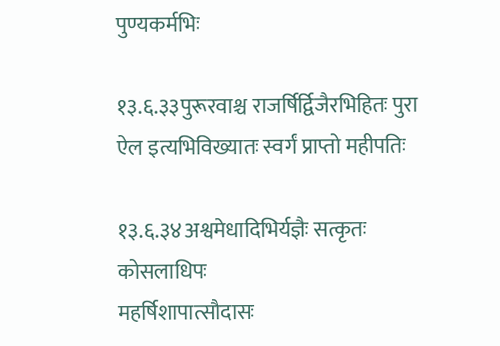पुण्यकर्मभिः

१३.६.३३पुरूरवाश्च राजर्षिर्द्विजैरभिहितः पुरा
ऐल इत्यभिविख्यातः स्वर्गं प्राप्तो महीपतिः

१३.६.३४अश्वमेधादिभिर्यज्ञैः सत्कृतः कोसलाधिपः
महर्षिशापात्सौदासः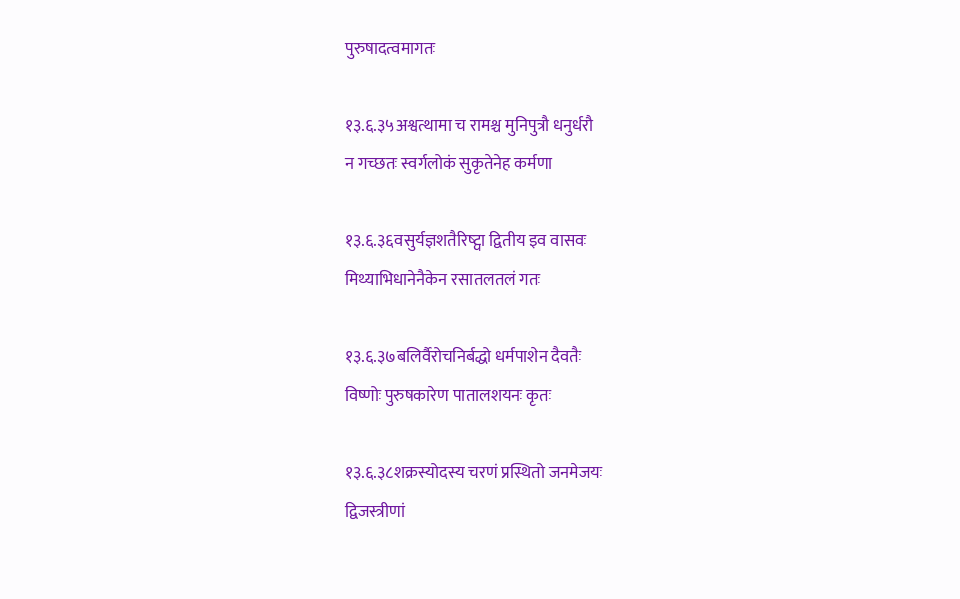पुरुषादत्वमागतः

१३.६.३५अश्वत्थामा च रामश्च मुनिपुत्रौ धनुर्धरौ
न गच्छतः स्वर्गलोकं सुकृतेनेह कर्मणा

१३.६.३६वसुर्यज्ञशतैरिष्ट्वा द्वितीय इव वासवः
मिथ्याभिधानेनैकेन रसातलतलं गतः

१३.६.३७बलिर्वैरोचनिर्बद्धो धर्मपाशेन दैवतैः
विष्णोः पुरुषकारेण पातालशयनः कृतः

१३.६.३८शक्रस्योदस्य चरणं प्रस्थितो जनमेजयः
द्विजस्त्रीणां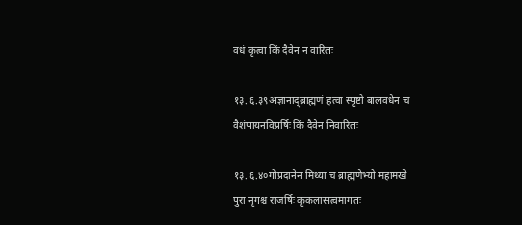वधं कृत्वा किं दैवेन न वारितः

१३.६.३९अज्ञानाद्ब्राह्मणं हत्वा स्पृष्टो बालवधेन च
वैशंपायनविप्रर्षिः किं दैवेन निवारितः

१३.६.४०गोप्रदानेन मिथ्या च ब्राह्मणेभ्यो महामखे
पुरा नृगश्च राजर्षिः कृकलासत्वमागतः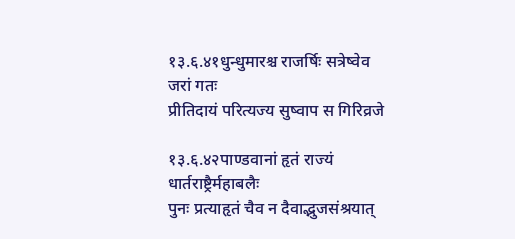१३.६.४१धुन्धुमारश्च राजर्षिः सत्रेष्वेव जरां गतः
प्रीतिदायं परित्यज्य सुष्वाप स गिरिव्रजे

१३.६.४२पाण्डवानां हृतं राज्यं धार्तराष्ट्रैर्महाबलैः
पुनः प्रत्याहृतं चैव न दैवाद्भुजसंश्रयात्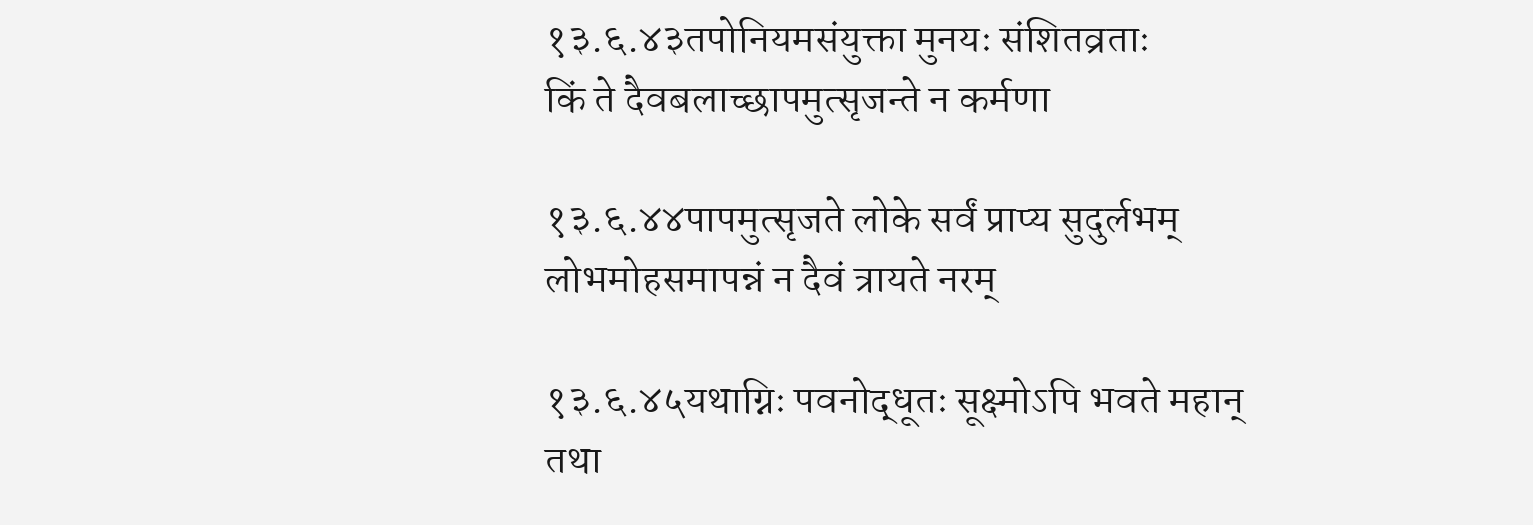१३.६.४३तपोनियमसंयुक्ता मुनयः संशितव्रताः
किं ते दैवबलाच्छापमुत्सृजन्ते न कर्मणा

१३.६.४४पापमुत्सृजते लोके सर्वं प्राप्य सुदुर्लभम्
लोभमोहसमापन्नं न दैवं त्रायते नरम्

१३.६.४५यथाग्निः पवनोद्धूतः सूक्ष्मोऽपि भवते महान्
तथा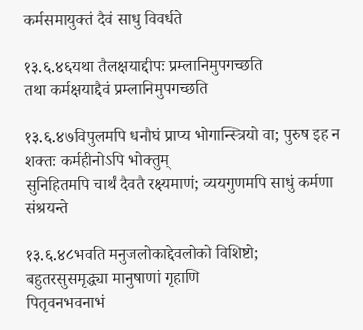कर्मसमायुक्तं दैवं साधु विवर्धते

१३.६.४६यथा तैलक्षयाद्दीपः प्रम्लानिमुपगच्छति
तथा कर्मक्षयाद्दैवं प्रम्लानिमुपगच्छति

१३.६.४७विपुलमपि धनौघं प्राप्य भोगान्स्त्रियो वा; पुरुष इह न शक्तः कर्महीनोऽपि भोक्तुम्
सुनिहितमपि चार्थं दैवतै रक्ष्यमाणं; व्ययगुणमपि साधुं कर्मणा संश्रयन्ते

१३.६.४८भवति मनुजलोकाद्देवलोको विशिष्टो; बहुतरसुसमृद्ध्या मानुषाणां गृहाणि
पितृवनभवनाभं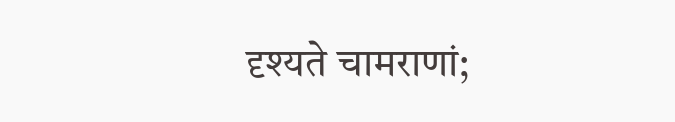दृश्यते चामराणां;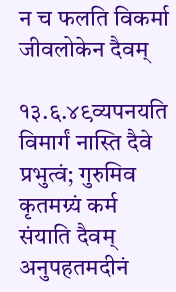न च फलति विकर्मा जीवलोकेन दैवम्

१३.६.४९व्यपनयति विमार्गं नास्ति दैवे प्रभुत्वं; गुरुमिव कृतमग्र्यं कर्म संयाति दैवम्
अनुपहतमदीनं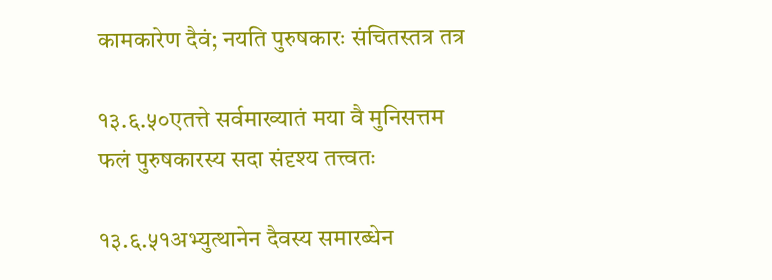कामकारेण दैवं; नयति पुरुषकारः संचितस्तत्र तत्र

१३.६.५०एतत्ते सर्वमाख्यातं मया वै मुनिसत्तम
फलं पुरुषकारस्य सदा संदृश्य तत्त्वतः

१३.६.५१अभ्युत्थानेन दैवस्य समारब्धेन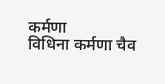कर्मणा
विधिना कर्मणा चैव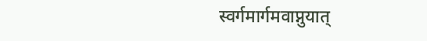स्वर्गमार्गमवाप्नुयात्